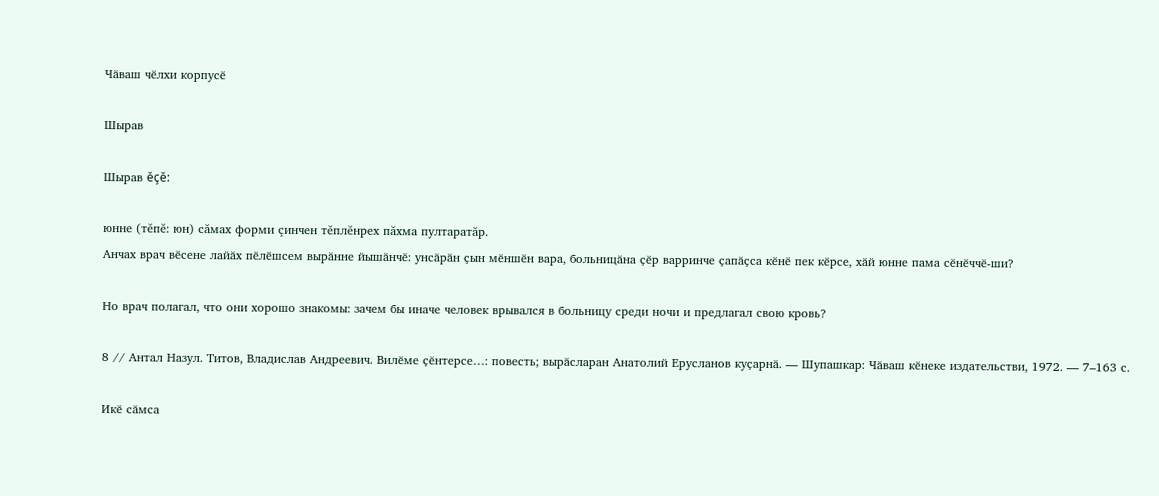Чӑваш чӗлхи корпусӗ

Шырав

Шырав ĕçĕ:

юнне (тĕпĕ: юн) сăмах форми çинчен тĕплĕнрех пăхма пултаратăр.
Анчах врач вӗсене лайӑх пӗлӗшсем вырӑнне йышӑнчӗ: унсӑрӑн ҫын мӗншӗн вара, больницӑна ҫӗр варринче ҫапӑҫса кӗнӗ пек кӗрсе, хӑй юнне пама сӗнӗччӗ-ши?

Но врач полагал, что они хорошо знакомы: зачем бы иначе человек врывался в больницу среди ночи и предлагал свою кровь?

8 // Антал Назул. Титов, Владислав Андреевич. Вилӗме ҫӗнтерсе…: повесть; вырӑсларан Анатолий Ерусланов куҫарнӑ. — Шупашкар: Чӑваш кӗнеке издательстви, 1972. — 7–163 с.

Икӗ сӑмса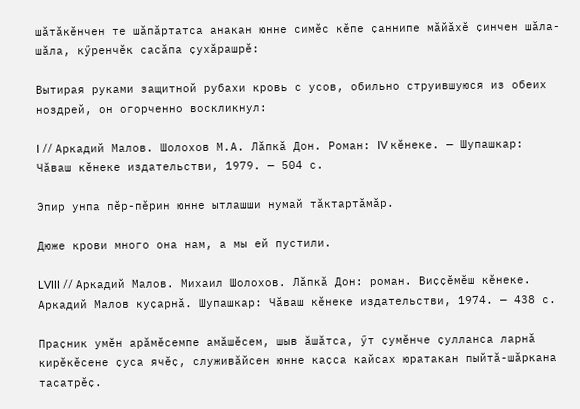шӑтӑкӗнчен те шӑпӑртатса анакан юнне симӗс кӗпе ҫаннипе мӑйӑхӗ ҫинчен шӑла-шӑла, кӳренчӗк сасӑпа ҫухӑрашрӗ:

Вытирая руками защитной рубахи кровь с усов, обильно струившуюся из обеих ноздрей, он огорченно воскликнул:

I // Аркадий Малов. Шолохов М.А. Лӑпкӑ Дон. Роман: IV кӗнеке. — Шупашкар: Чӑваш кӗнеке издательстви, 1979. — 504 с.

Эпир унпа пӗр-пӗрин юнне ытлашши нумай тӑктартӑмӑр.

Дюже крови много она нам, а мы ей пустили.

LVIII // Аркадий Малов. Михаил Шолохов. Лӑпкӑ Дон: роман. Виҫҫӗмӗш кӗнеке. Аркадий Малов куҫарнӑ. Шупашкар: Чӑваш кӗнеке издательстви, 1974. — 438 с.

Праҫник умӗн арӑмӗсемпе амӑшӗсем, шыв ӑшӑтса, ӳт ҫумӗнче ҫулланса ларнӑ кирӗкӗсене ҫуса ячӗҫ, служивӑйсен юнне каҫса кайсах юратакан пыйтӑ-шӑркана тасатрӗҫ.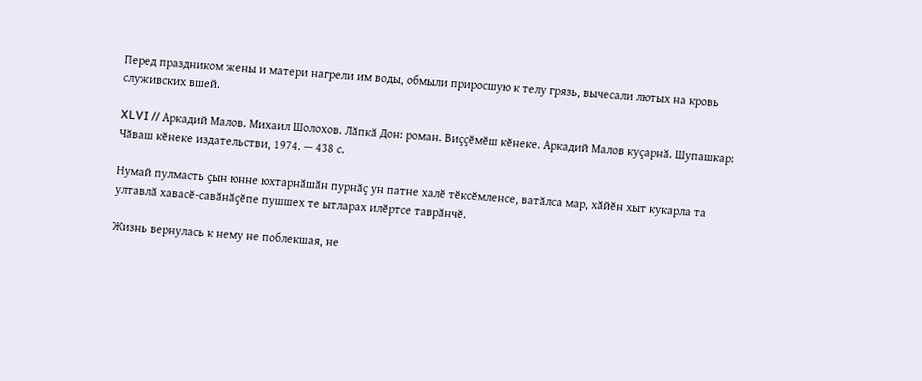Перед праздником жены и матери нагрели им воды, обмыли приросшую к телу грязь, вычесали лютых на кровь служивских вшей.

XLVI // Аркадий Малов. Михаил Шолохов. Лӑпкӑ Дон: роман. Виҫҫӗмӗш кӗнеке. Аркадий Малов куҫарнӑ. Шупашкар: Чӑваш кӗнеке издательстви, 1974. — 438 с.

Нумай пулмасть ҫын юнне юхтарнӑшӑн пурнӑҫ ун патне халӗ тӗксӗмленсе, ватӑлса мар, хӑйӗн хыт кукарла та ултавлӑ хавасӗ-савӑнӑҫӗпе пушшех те ытларах илӗртсе таврӑнчӗ.

Жизнь вернулась к нему не поблекшая, не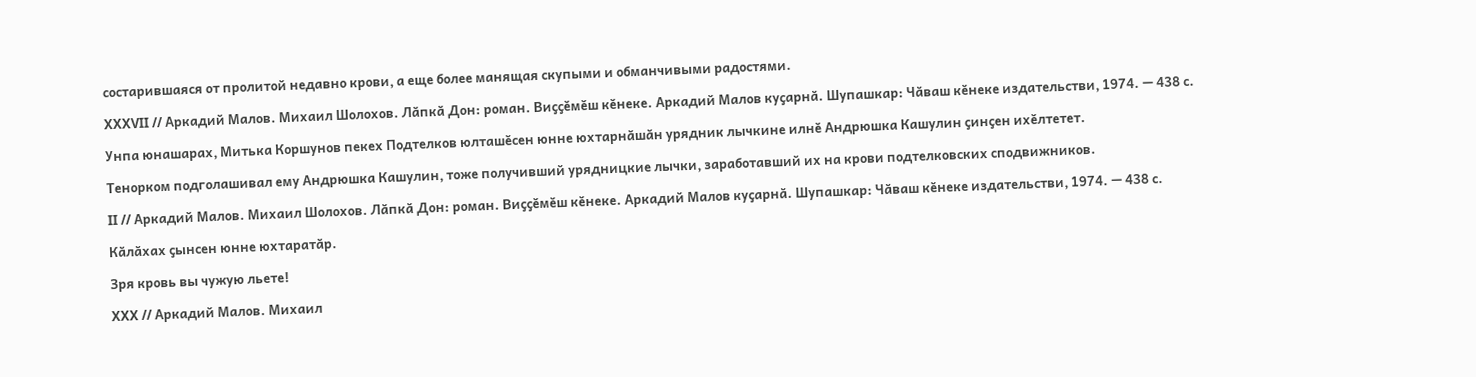состарившаяся от пролитой недавно крови, а еще более манящая скупыми и обманчивыми радостями.

XXXVII // Аркадий Малов. Михаил Шолохов. Лӑпкӑ Дон: роман. Виҫҫӗмӗш кӗнеке. Аркадий Малов куҫарнӑ. Шупашкар: Чӑваш кӗнеке издательстви, 1974. — 438 с.

Унпа юнашарах, Митька Коршунов пекех Подтелков юлташӗсен юнне юхтарнӑшӑн урядник лычкине илнӗ Андрюшка Кашулин ҫинҫен ихӗлтетет.

Тенорком подголашивал ему Андрюшка Кашулин, тоже получивший урядницкие лычки, заработавший их на крови подтелковских сподвижников.

II // Аркадий Малов. Михаил Шолохов. Лӑпкӑ Дон: роман. Виҫҫӗмӗш кӗнеке. Аркадий Малов куҫарнӑ. Шупашкар: Чӑваш кӗнеке издательстви, 1974. — 438 с.

Кӑлӑхах ҫынсен юнне юхтаратӑр.

Зря кровь вы чужую льете!

XXX // Аркадий Малов. Михаил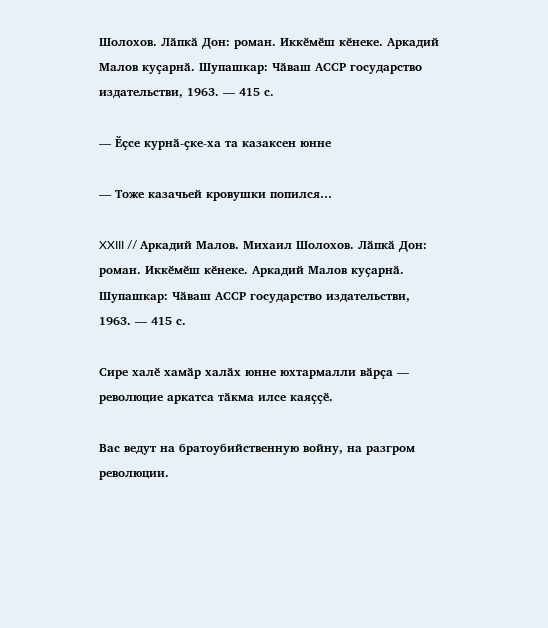Шолохов. Лӑпкӑ Дон: роман. Иккӗмӗш кӗнеке. Аркадий Малов куҫарнӑ. Шупашкар: Чӑваш АССР государство издательстви, 1963. — 415 с.

— Ӗҫсе курнӑ-ҫке-ха та казаксен юнне

— Тоже казачьей кровушки попился…

XXIII // Аркадий Малов. Михаил Шолохов. Лӑпкӑ Дон: роман. Иккӗмӗш кӗнеке. Аркадий Малов куҫарнӑ. Шупашкар: Чӑваш АССР государство издательстви, 1963. — 415 с.

Сире халӗ хамӑр халӑх юнне юхтармалли вӑрҫа — революцие аркатса тӑкма илсе каяҫҫӗ.

Вас ведут на братоубийственную войну, на разгром революции.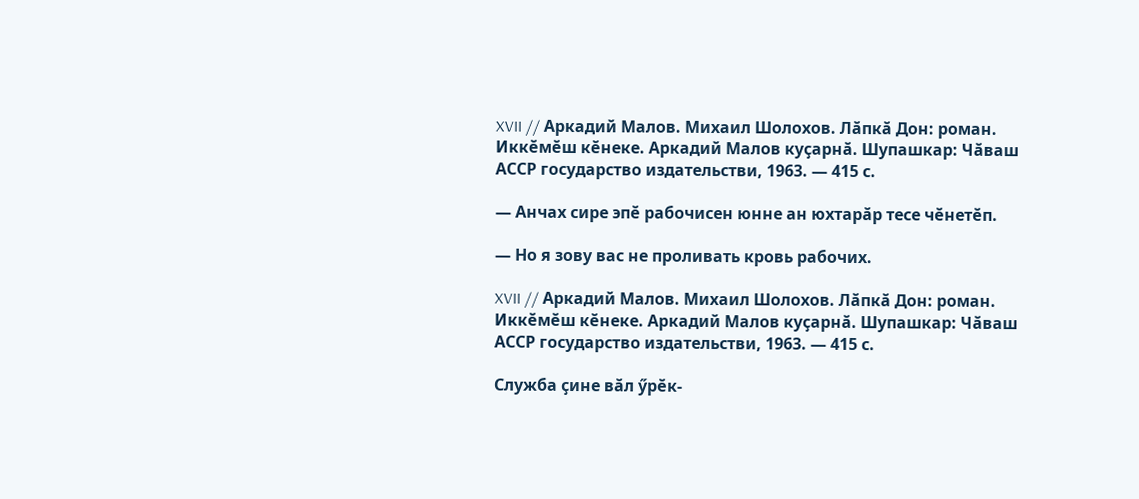XVII // Аркадий Малов. Михаил Шолохов. Лӑпкӑ Дон: роман. Иккӗмӗш кӗнеке. Аркадий Малов куҫарнӑ. Шупашкар: Чӑваш АССР государство издательстви, 1963. — 415 с.

— Анчах сире эпӗ рабочисен юнне ан юхтарӑр тесе чӗнетӗп.

— Но я зову вас не проливать кровь рабочих.

XVII // Аркадий Малов. Михаил Шолохов. Лӑпкӑ Дон: роман. Иккӗмӗш кӗнеке. Аркадий Малов куҫарнӑ. Шупашкар: Чӑваш АССР государство издательстви, 1963. — 415 с.

Служба ҫине вӑл ӳрӗк-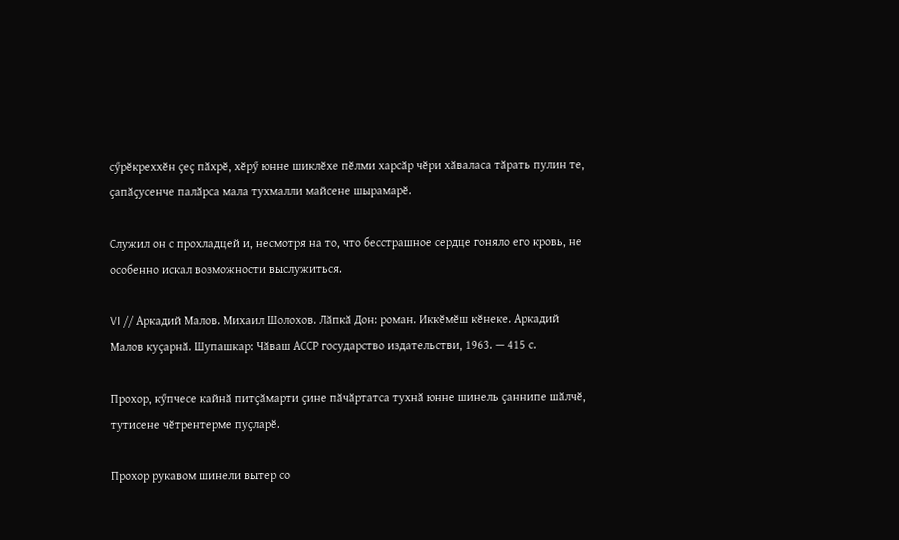сӳрӗкреххӗн ҫеҫ пӑхрӗ, хӗрӳ юнне шиклӗхе пӗлми харсӑр чӗри хӑваласа тӑрать пулин те, ҫапӑҫусенче палӑрса мала тухмалли майсене шырамарӗ.

Служил он с прохладцей и, несмотря на то, что бесстрашное сердце гоняло его кровь, не особенно искал возможности выслужиться.

VI // Аркадий Малов. Михаил Шолохов. Лӑпкӑ Дон: роман. Иккӗмӗш кӗнеке. Аркадий Малов куҫарнӑ. Шупашкар: Чӑваш АССР государство издательстви, 1963. — 415 с.

Прохор, кӳпчесе кайнӑ питҫӑмарти ҫине пӑчӑртатса тухнӑ юнне шинель ҫаннипе шӑлчӗ, тутисене чӗтрентерме пуҫларӗ.

Прохор рукавом шинели вытер со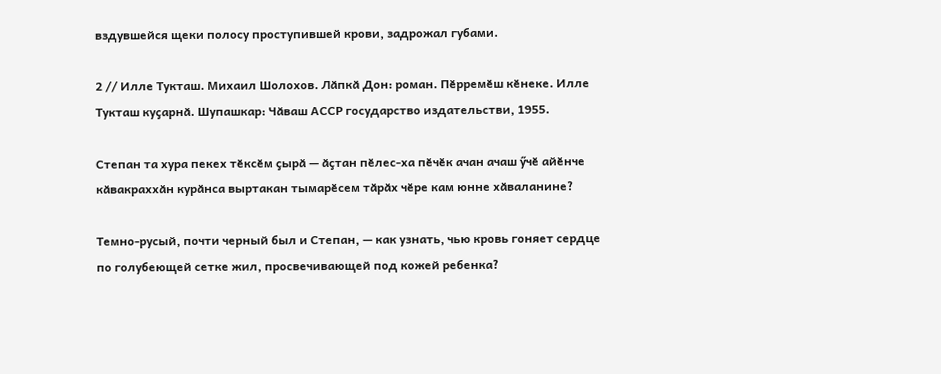вздувшейся щеки полосу проступившей крови, задрожал губами.

2 // Илле Тукташ. Михаил Шолохов. Лӑпкӑ Дон: роман. Пӗрремӗш кӗнеке. Илле Тукташ куҫарнӑ. Шупашкар: Чӑваш АССР государство издательстви, 1955.

Степан та хура пекех тӗксӗм ҫырӑ — ӑҫтан пӗлес-ха пӗчӗк ачан ачаш ӳчӗ айӗнче кӑвакраххӑн курӑнса выртакан тымарӗсем тӑрӑх чӗре кам юнне хӑваланине?

Темно-русый, почти черный был и Степан, — как узнать, чью кровь гоняет сердце по голубеющей сетке жил, просвечивающей под кожей ребенка?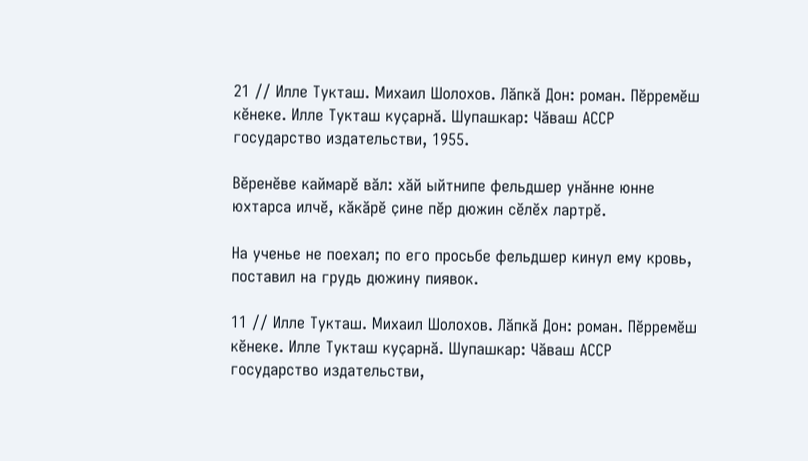21 // Илле Тукташ. Михаил Шолохов. Лӑпкӑ Дон: роман. Пӗрремӗш кӗнеке. Илле Тукташ куҫарнӑ. Шупашкар: Чӑваш АССР государство издательстви, 1955.

Вӗренӗве каймарӗ вӑл: хӑй ыйтнипе фельдшер унӑнне юнне юхтарса илчӗ, кӑкӑрӗ ҫине пӗр дюжин сӗлӗх лартрӗ.

На ученье не поехал; по его просьбе фельдшер кинул ему кровь, поставил на грудь дюжину пиявок.

11 // Илле Тукташ. Михаил Шолохов. Лӑпкӑ Дон: роман. Пӗрремӗш кӗнеке. Илле Тукташ куҫарнӑ. Шупашкар: Чӑваш АССР государство издательстви,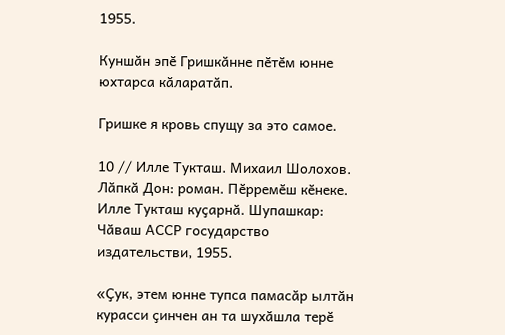1955.

Куншӑн эпӗ Гришкӑнне пӗтӗм юнне юхтарса кӑларатӑп.

Гришке я кровь спущу за это самое.

10 // Илле Тукташ. Михаил Шолохов. Лӑпкӑ Дон: роман. Пӗрремӗш кӗнеке. Илле Тукташ куҫарнӑ. Шупашкар: Чӑваш АССР государство издательстви, 1955.

«Ҫук, этем юнне тупса памасӑр ылтӑн курасси ҫинчен ан та шухӑшла терӗ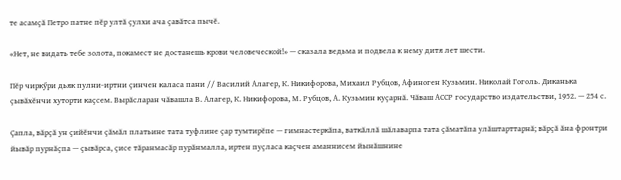те асамҫӑ Петро патне пӗр ултӑ ҫулхи ача ҫавӑтса пычӗ.

«Нет, не видать тебе золота, покамест не достанешь крови человеческой!» — сказала ведьма и подвела к нему дитя лет шести.

Пӗр чиркӳри дьяк пулни-иртни ҫинчен каласа пани // Василий Алагер, К. Никифорова, Михаил Рубцов, Афиноген Кузьмин. Николай Гоголь. Диканька ҫывӑхӗнчи хуторти каҫсем. Вырӑсларан чӑвашла В. Алагер, К. Никифорова, М. Рубцов, А. Кузьмин куҫарнӑ. Чӑваш АССР государство издательстви, 1952. — 254 с.

Ҫапла, вӑрҫӑ ун ҫийӗнчи ҫӑмӑл платьине тата туфлине ҫар тумтирӗпе — гимнастеркӑпа, ваткӑллӑ шӑлаварпа тата ҫӑматӑпа улӑштарттарнӑ; вӑрҫӑ ӑна фронтри йывӑр пурнӑҫпа — ҫывӑрса, ҫисе тӑранмасӑр пурӑнмалла, иртен пуҫласа каҫчен аманнисем йынӑшнине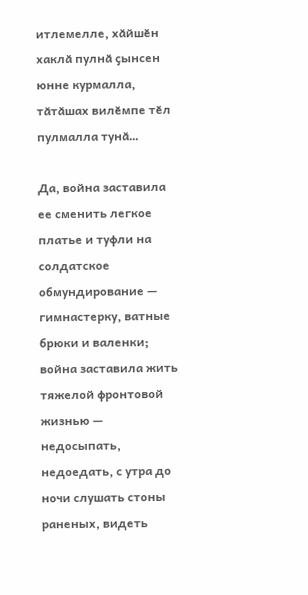итлемелле, хӑйшӗн хаклӑ пулнӑ ҫынсен юнне курмалла, тӑтӑшах вилӗмпе тӗл пулмалла тунӑ…

Да, война заставила ее сменить легкое платье и туфли на солдатское обмундирование — гимнастерку, ватные брюки и валенки; война заставила жить тяжелой фронтовой жизнью — недосыпать, недоедать, с утра до ночи слушать стоны раненых, видеть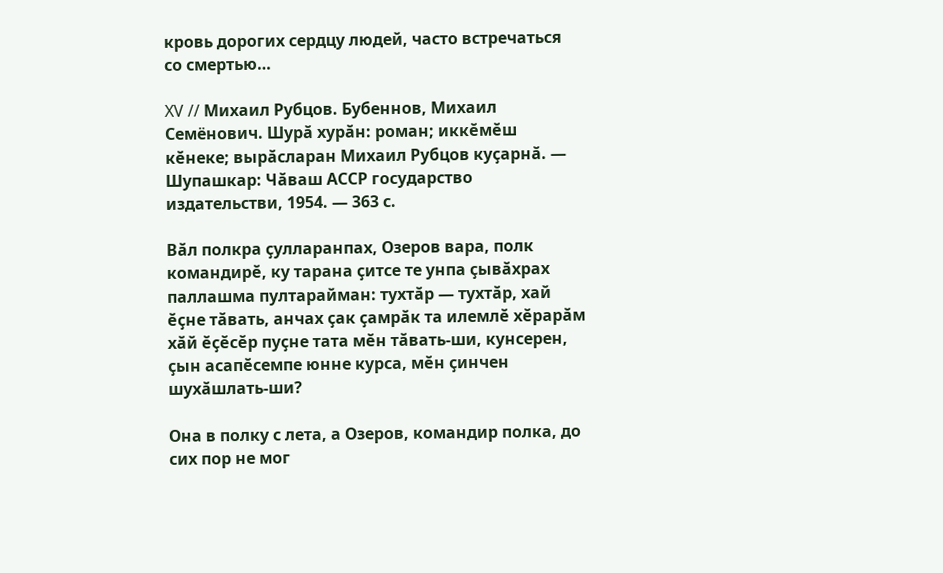кровь дорогих сердцу людей, часто встречаться со смертью…

XV // Михаил Рубцов. Бубеннов, Михаил Семёнович. Шурӑ хурӑн: роман; иккӗмӗш кӗнеке; вырӑсларан Михаил Рубцов куҫарнӑ. — Шупашкар: Чӑваш АССР государство издательстви, 1954. — 363 с.

Вӑл полкра ҫулларанпах, Озеров вара, полк командирӗ, ку тарана ҫитсе те унпа ҫывӑхрах паллашма пултарайман: тухтӑр — тухтӑр, хай ӗҫне тӑвать, анчах ҫак ҫамрӑк та илемлӗ хӗрарӑм хӑй ӗҫӗсӗр пуҫне тата мӗн тӑвать-ши, кунсерен, ҫын асапӗсемпе юнне курса, мӗн ҫинчен шухӑшлать-ши?

Она в полку с лета, а Озеров, командир полка, до сих пор не мог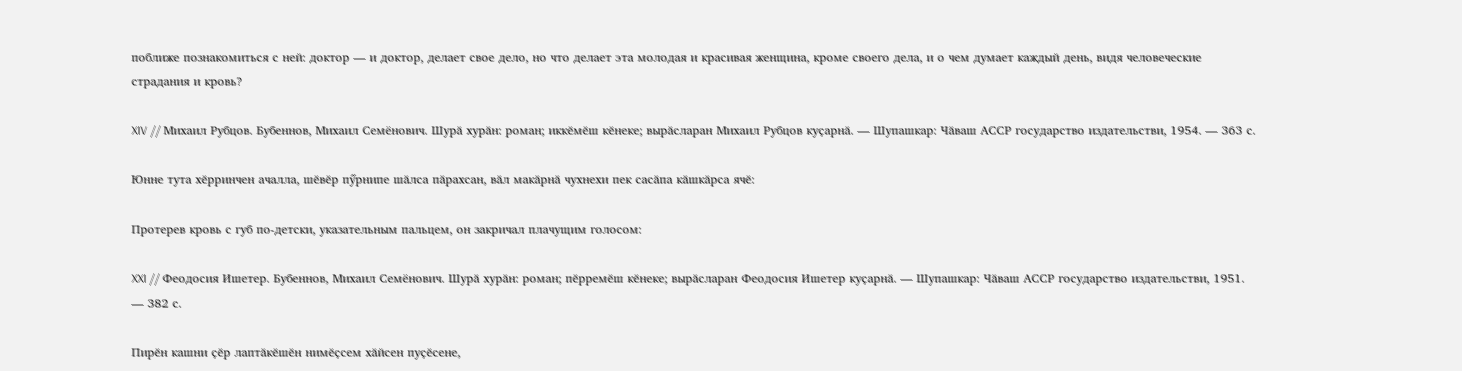поближе познакомиться с ней: доктор — и доктор, делает свое дело, но что делает эта молодая и красивая женщина, кроме своего дела, и о чем думает каждый день, видя человеческие страдания и кровь?

XIV // Михаил Рубцов. Бубеннов, Михаил Семёнович. Шурӑ хурӑн: роман; иккӗмӗш кӗнеке; вырӑсларан Михаил Рубцов куҫарнӑ. — Шупашкар: Чӑваш АССР государство издательстви, 1954. — 363 с.

Юнне тута хӗрринчен ачалла, шӗвӗр пӳрнипе шӑлса пӑрахсан, вӑл макӑрнӑ чухнехи пек сасӑпа кӑшкӑрса ячӗ:

Протерев кровь с губ по-детски, указательным пальцем, он закричал плачущим голосом:

XXI // Феодосия Ишетер. Бубеннов, Михаил Семёнович. Шурӑ хурӑн: роман; пӗрремӗш кӗнеке; вырӑсларан Феодосия Ишетер куҫарнӑ. — Шупашкар: Чӑваш АССР государство издательстви, 1951. — 382 с.

Пирӗн кашни ҫӗр лаптӑкӗшӗн нимӗҫсем хӑйсен пуҫӗсене,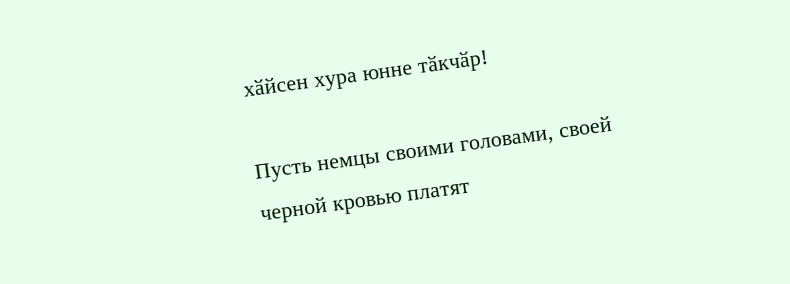хӑйсен хура юнне тӑкчӑр!

Пусть немцы своими головами, своей черной кровью платят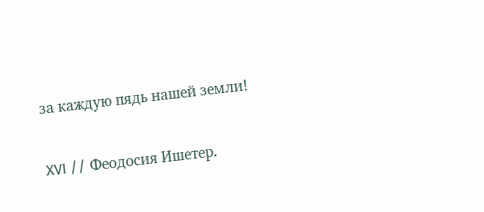за каждую пядь нашей земли!

XVI // Феодосия Ишетер.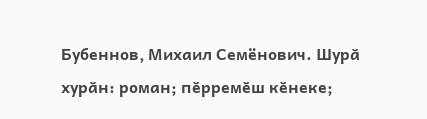Бубеннов, Михаил Семёнович. Шурӑ хурӑн: роман; пӗрремӗш кӗнеке;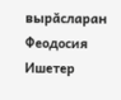вырӑсларан Феодосия Ишетер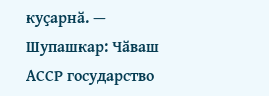куҫарнӑ. — Шупашкар: Чӑваш АССР государство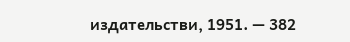издательстви, 1951. — 382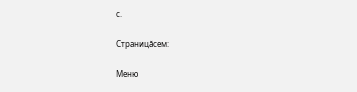с.

Страницăсем:

Меню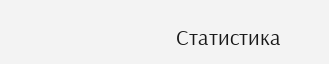Статистика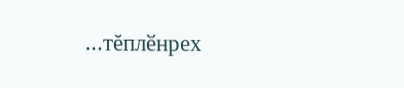...тĕплӗнрех